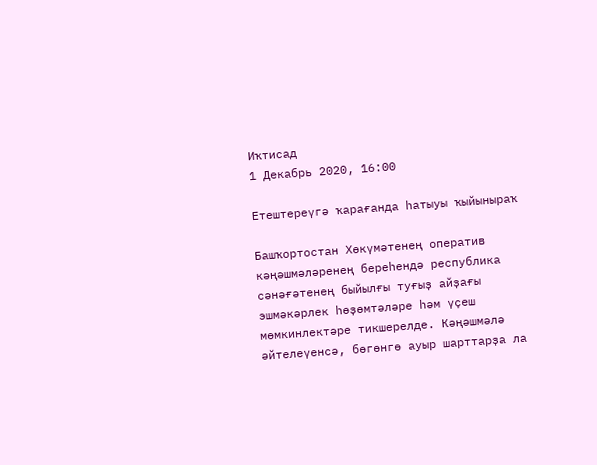Иҡтисад
1 Декабрь 2020, 16:00

Етештереүгә ҡарағанда һатыуы ҡыйыныраҡ

Башҡортостан Хөкүмәтенең оператив кәңәшмәләренең береһендә республика сәнәғәтенең быйылғы туғыҙ айҙағы эшмәкәрлек һөҙөмтәләре һәм үҫеш мөмкинлектәре тикшерелде. Кәңәшмәлә әйтелеүенсә, бөгөнгө ауыр шарттарҙа ла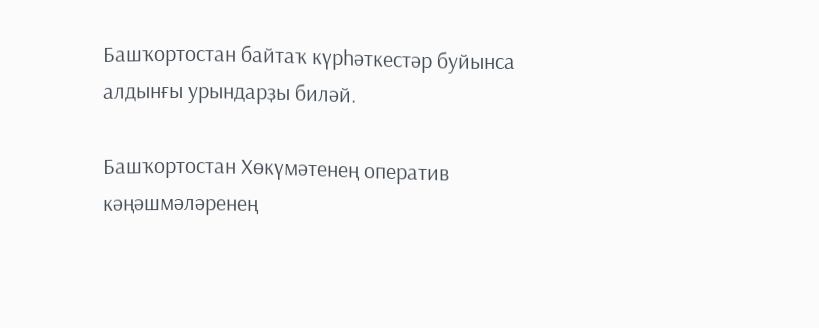Башҡортостан байтаҡ күрһәткестәр буйынса алдынғы урындарҙы биләй.

Башҡортостан Хөкүмәтенең оператив кәңәшмәләренең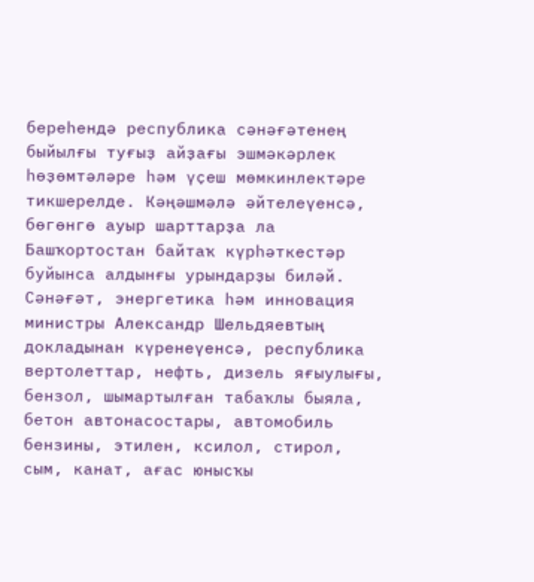береһендә республика сәнәғәтенең быйылғы туғыҙ айҙағы эшмәкәрлек һөҙөмтәләре һәм үҫеш мөмкинлектәре тикшерелде. Кәңәшмәлә әйтелеүенсә, бөгөнгө ауыр шарттарҙа ла Башҡортостан байтаҡ күрһәткестәр буйынса алдынғы урындарҙы биләй.
Сәнәғәт, энергетика һәм инновация министры Александр Шельдяевтың докладынан күренеүенсә, республика вертолеттар, нефть, дизель яғыулығы, бензол, шымартылған табаҡлы быяла, бетон автонасостары, автомобиль бензины, этилен, ксилол, стирол, сым, канат, ағас юнысҡы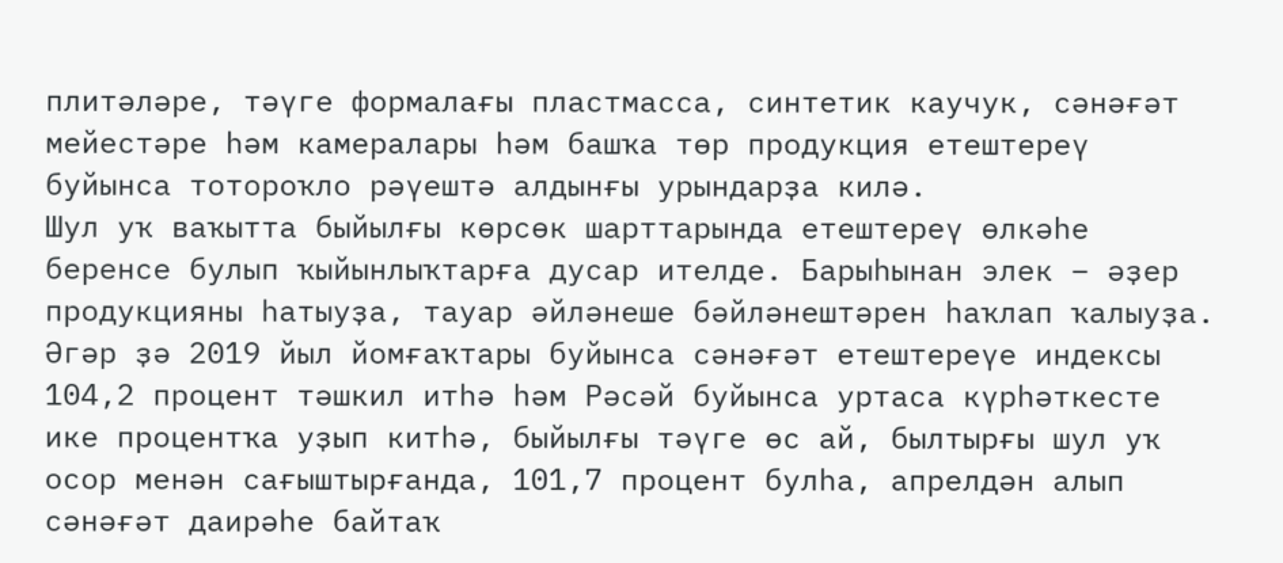плитәләре, тәүге формалағы пластмасса, синтетик каучук, сәнәғәт мейестәре һәм камералары һәм башҡа төр продукция етештереү буйынса тотороҡло рәүештә алдынғы урындарҙа килә.
Шул уҡ ваҡытта быйылғы көрсөк шарттарында етештереү өлкәһе беренсе булып ҡыйынлыҡтарға дусар ителде. Барыһынан элек – әҙер продукцияны һатыуҙа, тауар әйләнеше бәйләнештәрен һаҡлап ҡалыуҙа.
Әгәр ҙә 2019 йыл йомғаҡтары буйынса сәнәғәт етештереүе индексы 104,2 процент тәшкил итһә һәм Рәсәй буйынса уртаса күрһәткесте ике процентҡа уҙып китһә, быйылғы тәүге өс ай, былтырғы шул уҡ осор менән сағыштырғанда, 101,7 процент булһа, апрелдән алып сәнәғәт даирәһе байтаҡ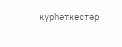күрһәткестәр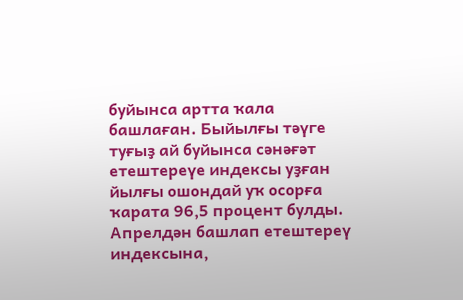буйынса артта ҡала башлаған. Быйылғы тәүге туғыҙ ай буйынса сәнәғәт етештереүе индексы уҙған йылғы ошондай уҡ осорға ҡарата 96,5 процент булды. Апрелдән башлап етештереү индексына,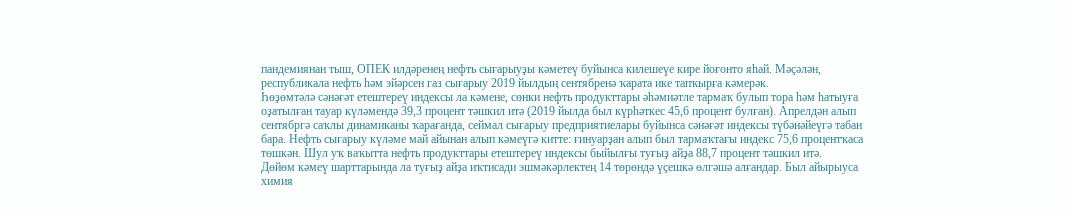пандемиянан тыш, ОПЕК илдәренең нефть сығарыуҙы кәметеү буйынса килешеүе кире йоғонто яһай. Мәҫәлән, республикала нефть һәм эйәрсен газ сығарыу 2019 йылдың сентябренә ҡарата ике тапҡырға кәмерәк.
Һөҙөмтәлә сәнәғәт етештереү индексы ла кәмене, сөнки нефть продукттары әһәмиәтле тармаҡ булып тора һәм һатыуға оҙатылған тауар күләмендә 39,3 процент тәшкил итә (2019 йылда был күрһәткес 45,6 процент булған). Апрелдән алып сентябргә саҡлы динамиканы ҡарағанда, сеймал сығарыу предприятиелары буйынса сәнәғәт индексы түбәнәйеүгә табан бара. Нефть сығарыу күләме май айынан алып кәмеүгә китте: ғинуарҙан алып был тармаҡтағы индекс 75,6 процентҡаса төшкән. Шул уҡ ваҡытта нефть продукттары етештереү индексы быйылғы туғыҙ айҙа 88,7 процент тәшкил итә.
Дөйөм кәмеү шарттарында ла туғыҙ айҙа иҡтисади эшмәкәрлектең 14 төрөндә үҫешкә өлгәшә алғандар. Был айырыуса химия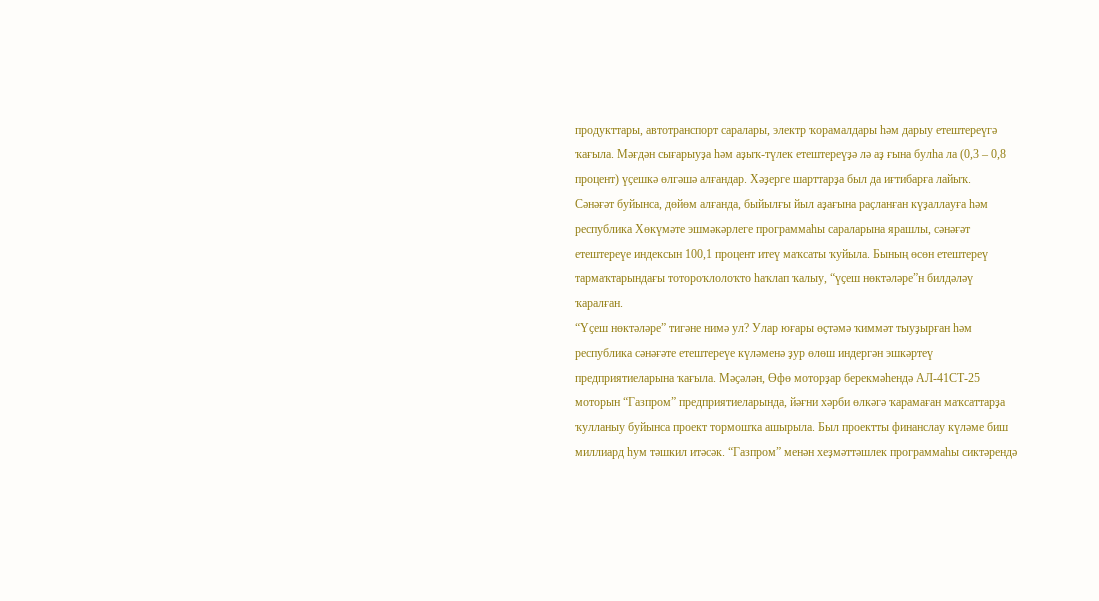продукттары, автотранспорт саралары, электр ҡорамалдары һәм дарыу етештереүгә ҡағыла. Мәғдән сығарыуҙа һәм аҙыҡ-түлек етештереүҙә лә аҙ ғына булһа ла (0,3 – 0,8 процент) үҫешкә өлгәшә алғандар. Хәҙерге шарттарҙа был да иғтибарға лайыҡ.
Сәнәғәт буйынса, дөйөм алғанда, быйылғы йыл аҙағына раҫланған күҙаллауға һәм республика Хөкүмәте эшмәкәрлеге программаһы сараларына ярашлы, сәнәғәт етештереүе индексын 100,1 процент итеү маҡсаты ҡуйыла. Бының өсөн етештереү тармаҡтарындағы тотороҡлолоҡто һаҡлап ҡалыу, “үҫеш нөктәләре”н билдәләү ҡаралған.
“Үҫеш нөктәләре” тигәне нимә ул? Улар юғары өҫтәмә ҡиммәт тыуҙырған һәм республика сәнәғәте етештереүе күләменә ҙур өлөш индергән эшкәртеү предприятиеларына ҡағыла. Мәҫәлән, Өфө моторҙар берекмәһендә АЛ-41СТ-25 моторын “Газпром” предприятиеларында, йәғни хәрби өлкәгә ҡарамаған маҡсаттарҙа ҡулланыу буйынса проект тормошҡа ашырыла. Был проектты финанслау күләме биш миллиард һум тәшкил итәсәк. “Газпром” менән хеҙмәттәшлек программаһы сиктәрендә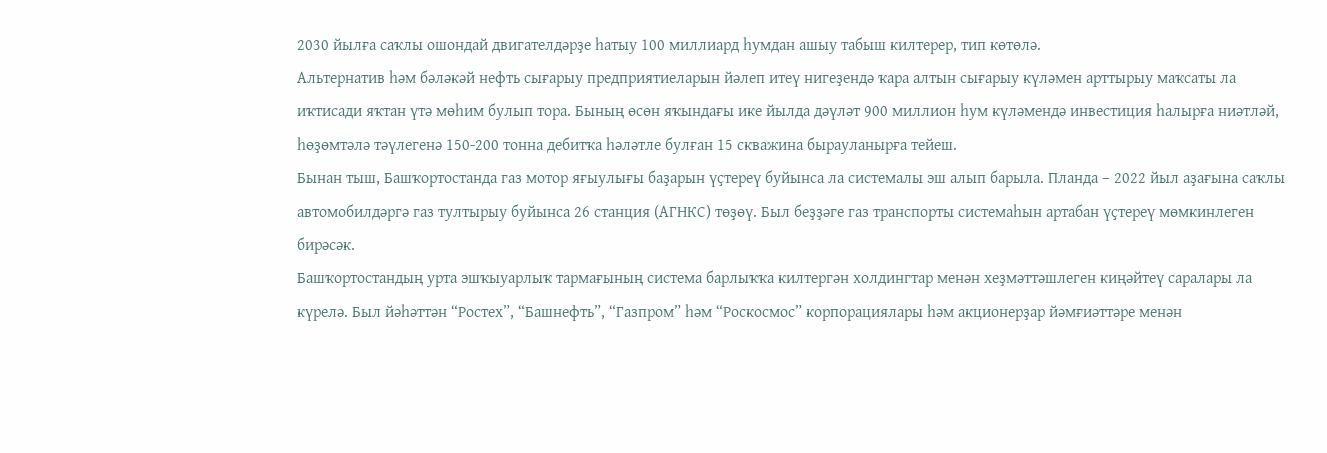2030 йылға саҡлы ошондай двигателдәрҙе һатыу 100 миллиард һумдан ашыу табыш килтерер, тип көтөлә.
Альтернатив һәм бәләкәй нефть сығарыу предприятиеларын йәлеп итеү нигеҙендә ҡара алтын сығарыу күләмен арттырыу маҡсаты ла иҡтисади яҡтан үтә мөһим булып тора. Бының өсөн яҡындағы ике йылда дәүләт 900 миллион һум күләмендә инвестиция һалырға ниәтләй, һөҙөмтәлә тәүлегенә 150-200 тонна дебитҡа һәләтле булған 15 скважина бырауланырға тейеш.
Бынан тыш, Башҡортостанда газ мотор яғыулығы баҙарын үҫтереү буйынса ла системалы эш алып барыла. Планда – 2022 йыл аҙағына саҡлы автомобилдәргә газ тултырыу буйынса 26 станция (АГНКС) төҙөү. Был беҙҙәге газ транспорты системаһын артабан үҫтереү мөмкинлеген бирәсәк.
Башҡортостандың урта эшҡыуарлыҡ тармағының система барлыҡҡа килтергән холдингтар менән хеҙмәттәшлеген киңәйтеү саралары ла күрелә. Был йәһәттән “Ростех”, “Башнефть”, “Газпром” һәм “Роскосмос” корпорациялары һәм акционерҙар йәмғиәттәре менән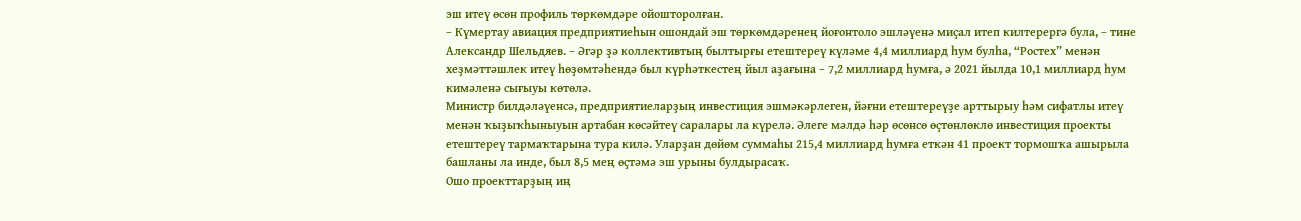эш итеү өсөн профиль төркөмдәре ойошторолған.
– Күмертау авиация предприятиеһын ошондай эш төркөмдәренең йоғонтоло эшләүенә миҫал итеп килтерергә була, – тине Александр Шельдяев. – Әгәр ҙә коллективтың былтырғы етештереү күләме 4,4 миллиард һум булһа, “Ростех” менән хеҙмәттәшлек итеү һөҙөмтәһендә был күрһәткестең йыл аҙағына – 7,2 миллиард һумға, ә 2021 йылда 10,1 миллиард һум кимәленә сығыуы көтөлә.
Министр билдәләүенсә, предприятиеларҙың инвестиция эшмәкәрлеген, йәғни етештереүҙе арттырыу һәм сифатлы итеү менән ҡыҙыҡһыныуын артабан көсәйтеү саралары ла күрелә. Әлеге мәлдә һәр өсөнсө өҫтөнлөклө инвестиция проекты етештереү тармаҡтарына тура килә. Уларҙан дөйөм суммаһы 215,4 миллиард һумға еткән 41 проект тормошҡа ашырыла башланы ла инде, был 8,5 мең өҫтәмә эш урыны булдырасаҡ.
Ошо проекттарҙың иң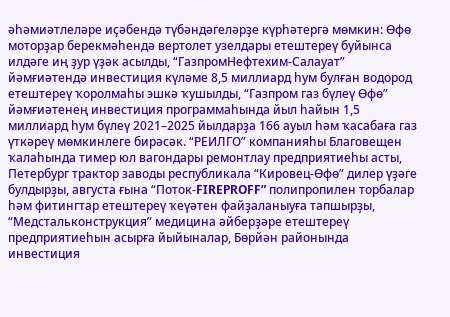әһәмиәтлеләре иҫәбендә түбәндәгеләрҙе күрһәтергә мөмкин: Өфө моторҙар берекмәһендә вертолет узелдары етештереү буйынса илдәге иң ҙур үҙәк асылды, “ГазпромНефтехим-Салауат” йәмғиәтендә инвестиция күләме 8,5 миллиард һум булған водород етештереү ҡоролмаһы эшкә ҡушылды, “Газпром газ бүлеү Өфө” йәмғиәтенең инвестиция программаһында йыл һайын 1,5 миллиард һум бүлеү 2021–2025 йылдарҙа 166 ауыл һәм ҡасабаға газ үткәреү мөмкинлеге бирәсәк. “РЕИЛГО” компанияһы Благовещен ҡалаһында тимер юл вагондары ремонтлау предприятиеһы асты, Петербург трактор заводы республикала “Кировец-Өфө” дилер үҙәге булдырҙы, августа ғына “Поток-FIREPROFF” полипропилен торбалар һәм фитингтар етештереү ҡеүәтен файҙаланыуға тапшырҙы, “Медстальконструкция” медицина әйберҙәре етештереү предприятиеһын асырға йыйыналар, Бөрйән районында инвестиция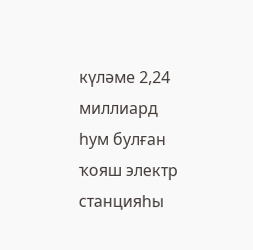күләме 2,24 миллиард һум булған ҡояш электр станцияһы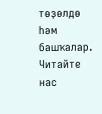төҙөлдө һәм башҡалар.
Читайте нас